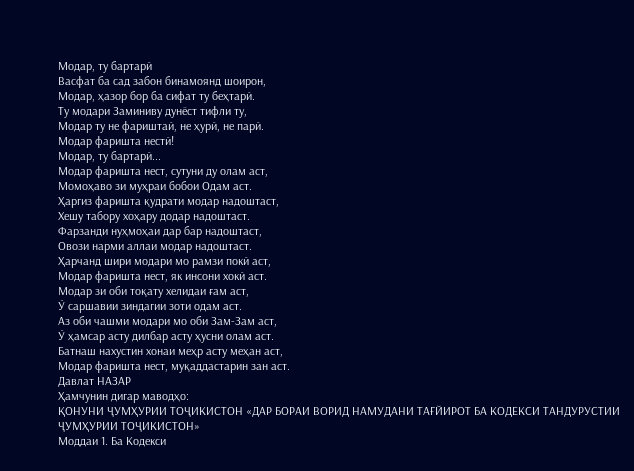Модар, ту бартарӣ
Васфат ба сад забон бинамоянд шоирон,
Модар, ҳазор бор ба сифат ту беҳтарӣ.
Ту модари Заминиву дунёст тифли ту,
Модар ту не фариштаӣ, не ҳурӣ, не парӣ.
Модар фаришта нестӣ!
Модар, ту бартарӣ...
Модар фаришта нест, сутуни ду олам аст,
Момоҳаво зи муҳраи бобои Одам аст.
Ҳаргиз фаришта қудрати модар надоштаст,
Хешу табору хоҳару додар надоштаст.
Фарзанди нуҳмоҳаи дар бар надоштаст,
Овози нарми аллаи модар надоштаст.
Ҳарчанд шири модари мо рамзи покӣ аст,
Модар фаришта нест, як инсони хокӣ аст.
Модар зи оби тоқату хелидаи ғам аст,
Ӯ саршавии зиндагии зоти одам аст.
Аз оби чашми модари мо оби Зам-Зам аст,
Ӯ ҳамсар асту дилбар асту ҳусни олам аст.
Батнаш нахустин хонаи меҳр асту меҳан аст,
Модар фаришта нест, муқаддастарин зан аст.
Давлат НАЗАР
Ҳамчунин дигар маводҳо:
ҚОНУНИ ҶУМҲУРИИ ТОҶИКИСТОН «ДАР БОРАИ ВОРИД НАМУДАНИ ТАҒЙИРОТ БА КОДЕКСИ ТАНДУРУСТИИ ҶУМҲУРИИ ТОҶИКИСТОН»
Моддаи 1. Ба Кодекси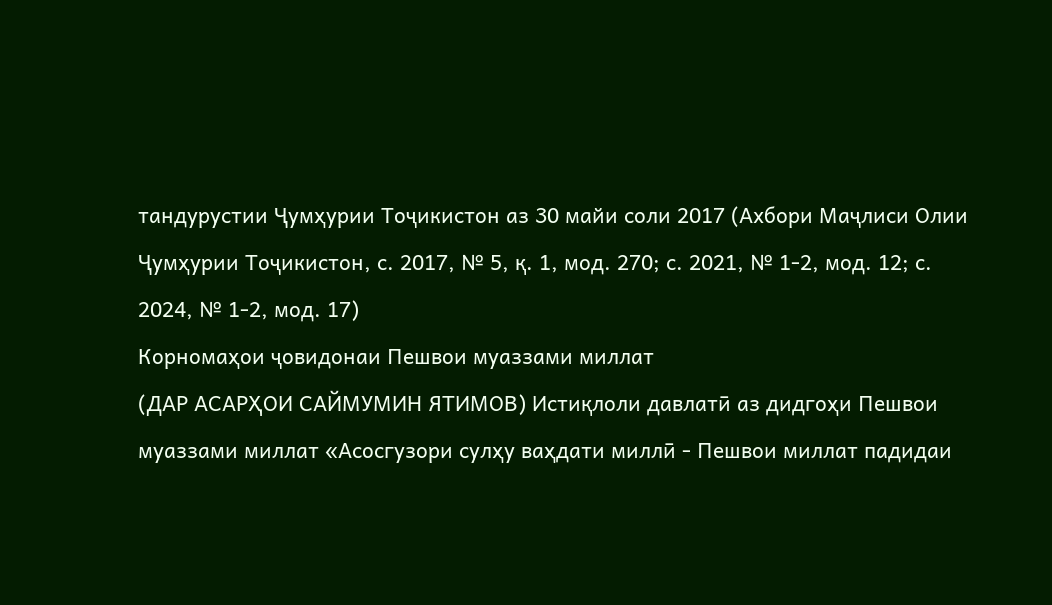тандурустии Ҷумҳурии Тоҷикистон аз 30 майи соли 2017 (Ахбори Маҷлиси Олии Ҷумҳурии Тоҷикистон, с. 2017, № 5, қ. 1, мод. 270; с. 2021, № 1-2, мод. 12; с. 2024, № 1-2, мод. 17)
Корномаҳои ҷовидонаи Пешвои муаззами миллат
(ДАР АСАРҲОИ САЙМУМИН ЯТИМОВ) Истиқлоли давлатӣ аз дидгоҳи Пешвои муаззами миллат «Асосгузори сулҳу ваҳдати миллӣ - Пешвои миллат падидаи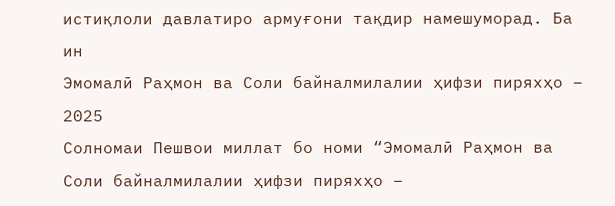истиқлоли давлатиро армуғони тақдир намешуморад. Ба ин
Эмомалӣ Раҳмон ва Соли байналмилалии ҳифзи пиряхҳо – 2025
Солномаи Пешвои миллат бо номи “Эмомалӣ Раҳмон ва Соли байналмилалии ҳифзи пиряхҳо –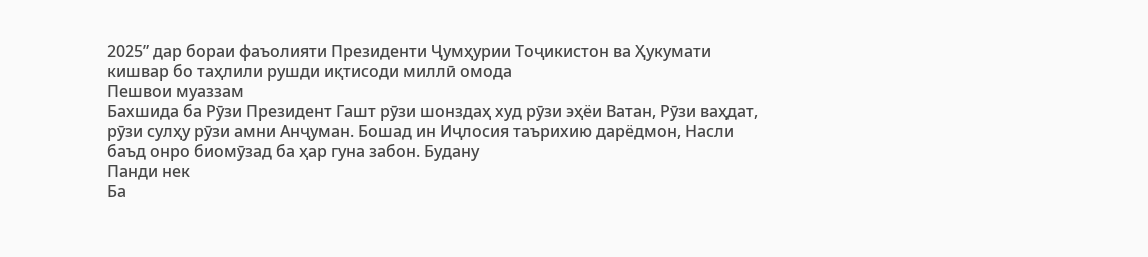2025” дар бораи фаъолияти Президенти Ҷумҳурии Тоҷикистон ва Ҳукумати кишвар бо таҳлили рушди иқтисоди миллӣ омода
Пешвои муаззам
Бахшида ба Рӯзи Президент Гашт рӯзи шонздаҳ худ рӯзи эҳёи Ватан, Рӯзи ваҳдат, рӯзи сулҳу рӯзи амни Анҷуман. Бошад ин Иҷлосия таърихию дарёдмон, Насли баъд онро биомӯзад ба ҳар гуна забон. Будану
Панди нек
Ба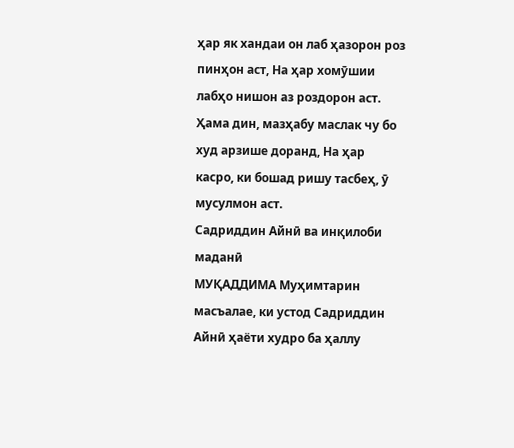ҳар як хандаи он лаб ҳазорон роз пинҳон аст, На ҳар хомӯшии лабҳо нишон аз роздорон аст. Ҳама дин, мазҳабу маслак чу бо худ арзише доранд, На ҳар касро, ки бошад ришу тасбеҳ, ӯ мусулмон аст.
Садриддин Айнӣ ва инқилоби маданӣ
МУҚАДДИМА Муҳимтарин масъалае, ки устод Садриддин Айнӣ ҳаёти худро ба ҳаллу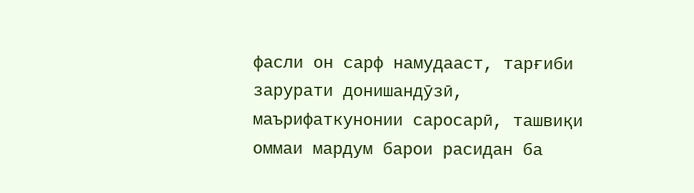фасли он сарф намудааст, тарғиби зарурати донишандӯзӣ, маърифаткунонии саросарӣ, ташвиқи оммаи мардум барои расидан ба